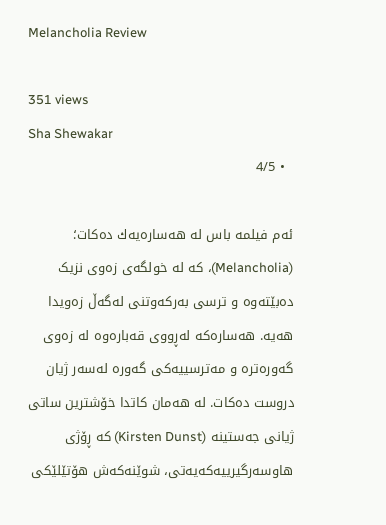Melancholia Review

351 views
Sha Shewakar
  • 4/5

ئەم فیلمە باس لە هەسارەیەك دەکات؛ (Melancholia)، کە لە خولگەی زەوی نزیک دەبێتەوە و ترسی بەرکەوتنی لەگەڵ زەویدا هەیە. هەسارەکە لەڕووی قەبارەوە لە زەوی گەورەترە و مەترسییەکی گەورە لەسەر ژیان دروست دەکات. لە هەمان کاتدا خۆشترین ساتی ژیانی جەستینە (Kirsten Dunst) کە ڕۆژی هاوسەرگیرییەکەیەتی، شوێنەکەش هۆتێلێکی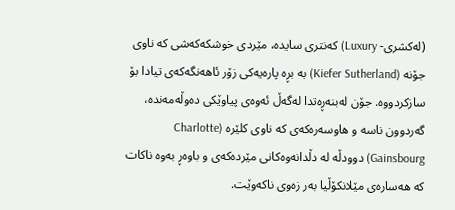(لەکشری- Luxury) کەنتری سایدە، مێردی خوشکەکەشی کە ناوی جۆنە (Kiefer Sutherland) بە بڕە پارەیەکی زۆر ئاهەنگەکەی تیادا بۆ سازکردووە. جۆن لەبنەڕەتدا لەگەڵ ئەوەی پیاوێکی دەوڵەمەندە، گەردوون ناسە و هاوسەرەکەی کە ناوی کلێرە (Charlotte Gainsbourg) دوودڵە لە دڵدانەوەکانی مێردەکەی و باوەڕ بەوە ناکات کە هەسارەی مێلانکۆڵیا بەر زەوی ناکەوێت.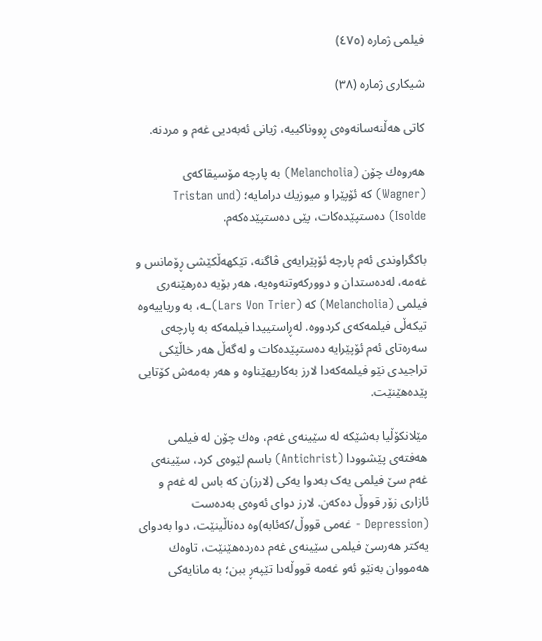فیلمی ژمارە (٤٧٥)

شیکاری ژمارە (٣٨)

کاتی هەڵنەسانەوەی ڕووناکییە، ژیانی ئەبەدیی غەم و مردنە.

هەروەك چۆن (Melancholia) بە پارچە مۆسیقاکەی (Wagner) کە ئۆپێرا و میوزیك درامایە؛ (Tristan und Isolde) دەستپێدەکات، پێی دەستپێدەکەم.

باکگراوندی ئەم پارچە ئۆپێرایەی ڤاگنە، تێکهەڵکێشی ڕۆمانس و غەمە، لەدەستدان و دوورکەوتنەوەیە، هەر بۆیە دەرهێنەری فیلمی (Melancholia) کە (Lars Von Trier)ـە، بە وریاییەوە تیکەڵی فیلمەکەی کردووە. لەڕاستییدا فیلمەکە بە پارچەی سەرەتای ئەم ئۆپێرایە دەستپێدەکات و لەگەڵ هەر خاڵێکی تراجیدی نێو فیلمەکەدا لارز بەکاریهێناوە و هەر بەمەش کۆتایی پێدەهێنێت.

مێلانکۆڵیا بەشێکە لە سێینەی غەم، وەك چۆن لە فیلمی هەفتەی پێشوودا (Antichrist) باسم لێوەی کرد، سێینەی غەم سێ فیلمی یەک بەدوا یەکی (لارز)ن کە باس لە غەم و ئازاری زۆر قووڵ دەکەن. لارز دوای ئەوەی بەدەست (Depression - غەمی قووڵ/کەئابە)وە دەناڵینێت، دوا بەدوای یەکتر هەرسێ فیلمی سێینەی غەم دەردەهێنێت، تاوەك هەمووان بەنێو ئەو غەمە قووڵەدا تێپەڕ ببن؛ بە مانایەکی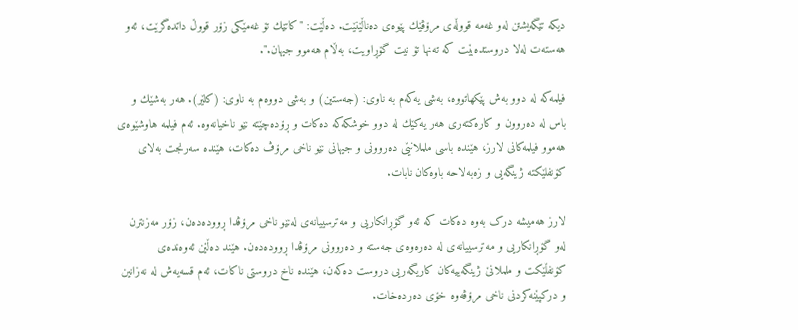دیکە تێگەیشتن لەو غەمە قووڵەی مرۆڤێك پێوەی دەناڵێنێت. دەڵێت: "کاتێك تۆ غەمێکی زۆر قووڵ داتدەگرێت، ئەو هەستەت لەلا دروستدەبێت کە تەنها تۆ نیت گۆڕاویت، بەڵام هەموو جیهان.".

فیلمەکە لە دوو بەش پێکهاتووە، بەشی یەکەم بە ناوی: (جەستین) و بەشی دووەم بە ناوی: (کلێر). هەر بەشێك و باس لە دەروون و کارەکتەری هەر یەکێك لە دوو خوشکەکە دەکات و ڕۆدەچێتە نێو ناخیانەوە. ئەم فیلمە هاوشێوەی هەموو فیلمەکانی لارز، هێندە باسی ململانێی دەروونی و جیهانی نێو ناخی مرۆڤ دەکات، هێندە سەرنجت بەلای کۆنفلێکتە ژینگەیی و زەبەلاحە باوەکان نابات.

لارز هەمیشە درک بەوە دەکات کە ئەو گۆڕانکاریی و مەترسییانەی لەنێو ناخی مرۆڤدا ڕوودەدەن، زۆر مەزنترن لەو گۆڕانکاریی و مەترسییانەی لە دەرەوەی جەستە و دەروونی مرۆڤدا ڕوودەدەن. هێند دەڵێن ئەوەندەی کۆنفڵێکت و ململانێ ژینگەییەکان کاریگەریی دروست دەکەن، هێندە ناخ دروستی ناکات، ئەم قسەیەش لە نەزانین و درکپێنەکردنی ناخی مرۆڤەوە خۆی دەردەخات.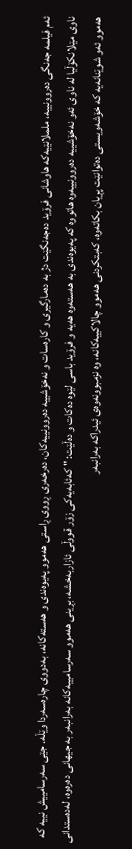ئەم فیلمە جەنگی دەروونییە، ململانێیەکە هاوشانی فرۆید دەجەنگێت دژ بە دەمارگیری و کارەسات و نەخۆشییە دەروونییەکان، دەرخەری ڕووی ڕاستی هەموو پەیوەندی و هەستەکانە، بەدووی چارەسەردا وێڵە. جێی سەرسامییش نییە کە ناوی مێلانکۆڵیا لە ناوی ئەو نەخۆشییە دەروونییەوە هاتووە کە پەیوەندی بە هەستەوە هەیە و فرۆید باسی لێوە دەکات و دەڵێت: " کەئابەیەکی زۆر قووڵی ئازاربەخشە، بڕینی هەموو سەرسامییەکانە بەرانبەر بە جیهانی دەرەوە، لەدەستدانی هەموو ئەو شوێنانەیە کە خۆشەویستی دەتوانێت پڕیان بکاتەوە، کەبتکردنی هەموو چالاکییەکانە، وە نزمبوونەوەی ئیدراکە بەرانبەر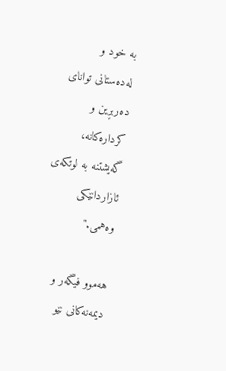بە خود و لەدەستانی توانای دەربڕین و کردارەکانە، گەیشتنە بە لوتکەی ئازاردانێکی وەهمی."

هەموو فیگەر و دیمەنەکانی نێو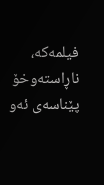فیلمەکە، ناڕاستەوخۆ پێناسەی ئەو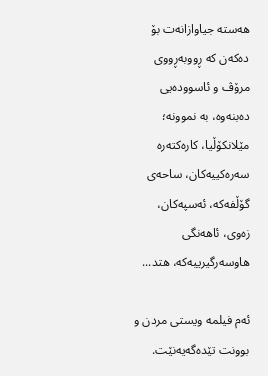هەستە جیاوازانەت بۆ دەکەن کە ڕووبەڕووی مرۆڤ و ئاسوودەیی دەبنەوە، بە نموونە؛ مێلانکۆڵیا، کارەکتەرە سەرەکییەکان، ساحەی گۆڵفەکە، ئەسپەکان، زەوی، ئاهەنگی هاوسەرگیرییەکە، هتد...

ئەم فیلمە ویستی مردن و بوونت تێدەگەیەنێت.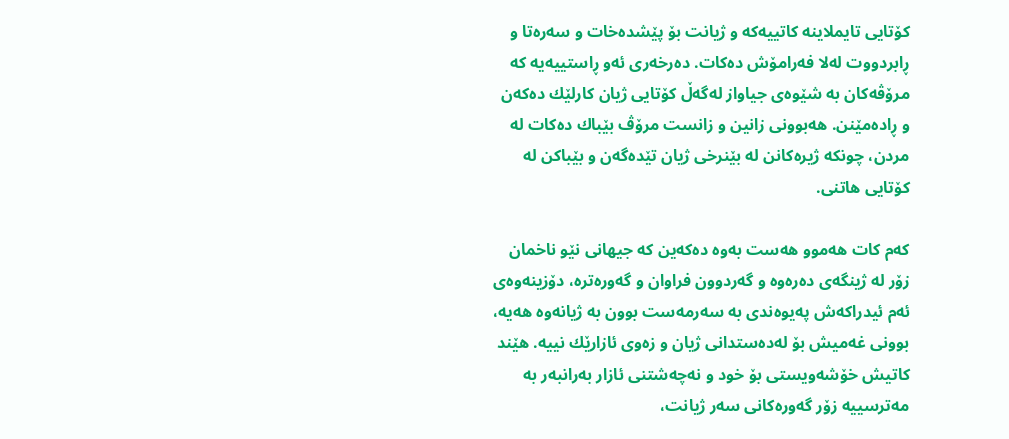کۆتایی تایملاینە کاتییەکە و ژیانت بۆ پێشدەخات و سەرەتا و ڕابردووت لەلا فەرامۆش دەکات. دەرخەری ئەو ڕاستییەیە کە مرۆڤەکان بە شێوەی جیاواز لەگەڵ کۆتایی ژیان کارلێك دەکەن و ڕادەمێنن. هەبوونی زانین و زانست مرۆڤ بێباك دەکات لە مردن، چونکە ژیرەکانن لە بێنرخی ژیان تێدەگەن و بێباکن لە کۆتایی هاتنی.

کەم کات هەموو هەست بەوە دەکەین کە جیهانی نێو ناخمان زۆر لە ژینگەی دەرەوە و گەردوون فراوان و گەورەترە، دۆزینەوەی ئەم ئیدراکەش پەیوەندی بە سەرمەست بوون بە ژیانەوە هەیە، بوونی غەمیش بۆ لەدەستدانی ژیان و زەوی ئازارێك نییە. هێند کاتیش خۆشەویستی بۆ خود و نەچەشتنی ئازار بەرانبەر بە مەترسییە زۆر گەورەکانی سەر ژیانت،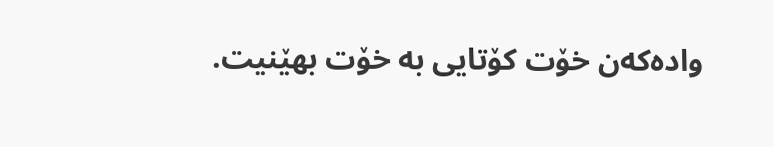وادەکەن خۆت کۆتایی بە خۆت بهێنیت.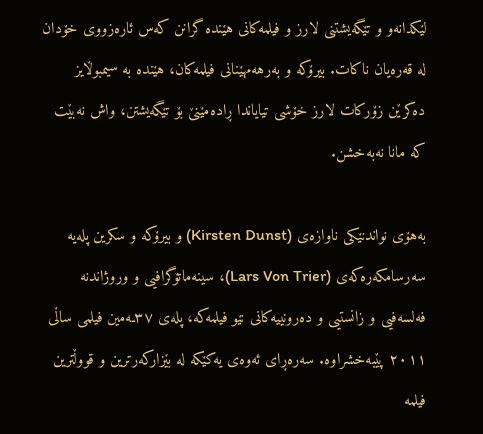لێکدانەو و تێگەیشتنی لارز و فیلمەکانی هێندە گرانن کەس ئارەزووی خۆدان لە قەرەیان ناکات. بیرۆکە و بەرهەمهێنانی فیلمەکان، هێندە بە سیمبوڵایز دەکرێن زۆرکات لارز خۆشی تیایاندا ڕادەمێنێ بۆ تێگەیشتن، واش نەبێت کە مانا نەبەخشن.

بەهۆی نواندنێکی ناوازەی (Kirsten Dunst) و بیرۆکە و سکرین پلەیە سەرسامکەرەکەی (Lars Von Trier)، سینەماتۆگرافیی و وروژاندنە فەلسەفیی و زانستیی و دەرونییەکانی نێو فیلمەکە، پلەی ٣٧ـەمین فیلمی ساڵی ٢٠١١ پێبەخشراوە. سەرەڕای ئەوەی یەکێکە لە بێزارکەرترین و قووڵترین فیلمە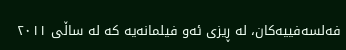فەلسەفییەکان، لە ڕیزی ئەو فیلمانەیە کە لە ساڵی ٢٠١١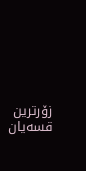زۆرترین قسەیان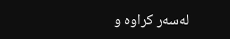لەسەر کراوە و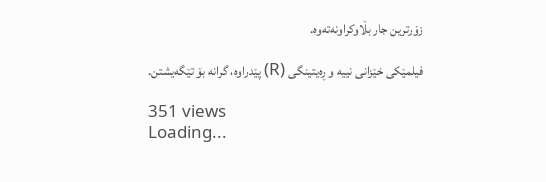زۆرترین جار بڵاوکراونەتەوە.

فیلمێکی خێزانی نییە و ڕەیتینگی (R) پێدراوە، گرانە بۆ تێگەیشتن.

351 views
Loading...